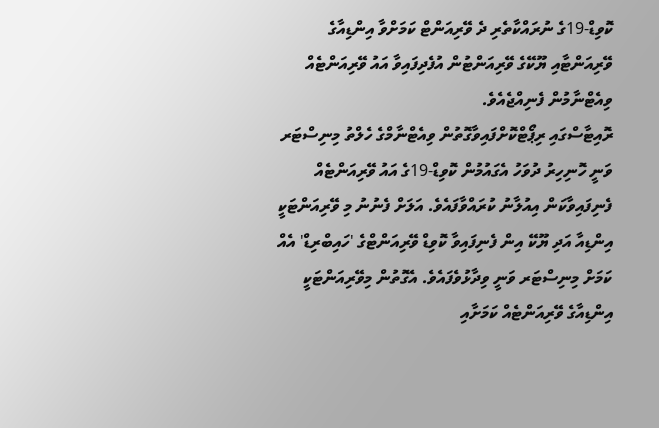ކޮވިޑް-19ގެ ނުރައްކާތެރި ދެ ވޭރިއަންޓް ކަމަށްވާ އިންޑިއާގެ ވޭރިއަންޓާއި ޔޫކޭގެ ވޭރިއަންޓުން އުފެދިފައިވާ އައު ވޭރިއަންޓެއް ވިއެޓްނާމުން ފެނިއްޖެއެވެ.
ރޮއިޓާސްގައި ރިޕޯޓްކޮށްފައިވާގޮތުން ވިއެޓްނާމްގެ ހެލްތު މިނިސްޓަރ ވަނީ ހޮނިހިރު ދުވަހު އެގައުމުން ކޮވިޑް-19ގެ އައު ވޭރިއަންޓެއް ފެނިފައިވާކަން އިއުލާނު ކުރައްވާފައެވެ. އަލަށް ފެނުނު މި ވޭރިއަންޓަކީ އިންޑިއާ އަދި ޔޫކޭ އިން ފެނިފައިވާ ކޮވިޑް ވޭރިއަންޓްގެ 'ހައިބްރިޑް' އެއް ކަމަށް މިނިސްޓަރ ވަނީ ވިދާޅުވެފައެވެ. އެގޮތުން މިވޭރިއަންޓަކީ އިންޑިއާގެ ވޭރިއަންޓެއް ކަމަށާއި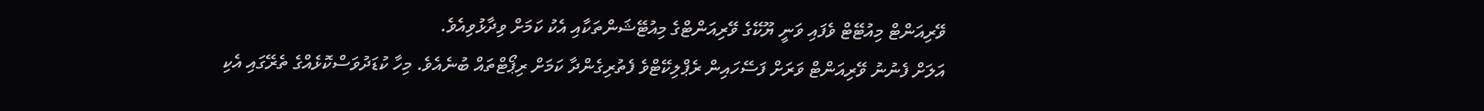ވޭރިއަންޓް މިއުޓޭޓް ވެފައި ވަނީ ޔޫކޭގެ ވޭރިއަންޓްގެ މިއުޓޭޝަންތަކާއި އެކު ކަމަށް ވިދާޅުވިއެވެ.
އަލަށް ފެނުނު ވޭރިއަންޓް ވަރަށް ފަސޭހައިން ރެޕްލިކޭޓްވެ ފެތުރިގެންދާ ކަމަށް ރިޕޯޓްތައް ބުނެއެވެ. މިހާ ކުޑަދުވަސްކޮޅެއްގެ ތެރޭގައި އެކި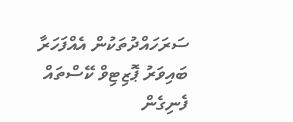ސަރަހައްދުތަކުން އެއްފަހަރާ ބައިވަރު ޕޮޒިޓިވް ކޭސްތައް ފެނިގެން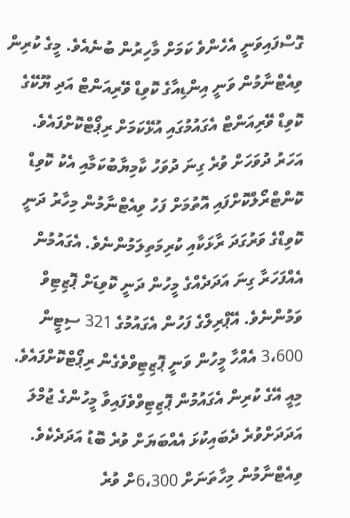ގޮސްފައިވަނީ އެހެންވެ ކަމަށް މާހިރުން ބުނެއެވެ. މީގެ ކުރިން ވިއެޓްނާމުން ވަނީ އިންޑިއާގެ ކޮވިޑް ވޭރިއަންޓް އަދި ޔޫކޭގެ ކޮވިޑް ވޭރިއަންޓް އެގައުމުގައި އުޅޭކަމަށް ރިޕޯޓްކޮށްފައެވެ.
އަހަރު ދުވަހަށް ވުރެ ގިނަ ދުވަހު ކާމިޔާބުކަމާއި އެކު ކޮވިޑް ކޮންޓްރޯލްކޮށްފައި އޮތުމަށް ފަހު ވިއެޓްނާމުން މިހާރު ދަނީ ކޮވިޑްގެ ވަރުގަދަ ރާޅަކާއި ކުރިމަތިލަމުންނެވެ. އެގައުމުން އެއްފަހަރާ ގިނަ އަދަދެއްގެ މީހުން ދަނީ ކޮވިޑަށް ޕޮޒިޓިވް ވަމުންނެވެ. އޭޕްރިލްގެ ފަހުން އެގައުމުގެ 321 ސިޓީން 3،600 އެއްހާ މީހުން ވަނީ ޕޮޒިޓިވްވެގެން ރިޕޯޓްކޮށްފައެވެ. މިއީ އޭގެ ކުރިން އެގައުމުން ޕޮޒިޓިވްވެފައިވާ މީހުންގެ ޖުމްލަ އަދަދަށްވުރެ ދެބައިކުޅަ އެއްބަޔަށް ވުރެ ބޮޑު އަދަދެކެވެ. ވިއެޓްނާމުން މިހާތަނަށް 6،300ށް ވުރެ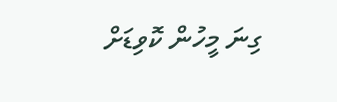ގިނަ މީހުން ކޮވިޑަށް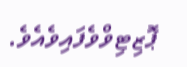ޕޮޒިޓިވްވެފައިވެއެވެ.